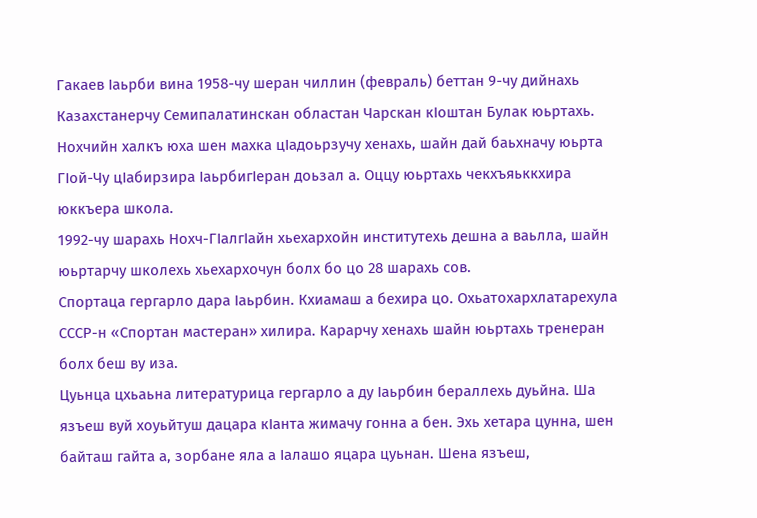Гакаев Iаьрби вина 1958-чу шеран чиллин (февраль) беттан 9-чу дийнахь Казахстанерчу Семипалатинскан областан Чарскан кIоштан Булак юьртахь.
Нохчийн халкъ юха шен махка цIадоьрзучу хенахь, шайн дай баьхначу юьрта ГIой-Чу цIабирзира IаьрбигIеран доьзал а. Оццу юьртахь чекхъяьккхира юккъера школа.
1992-чу шарахь Нохч-ГIалгIайн хьехархойн институтехь дешна а ваьлла, шайн юьртарчу школехь хьехархочун болх бо цо 28 шарахь сов.
Спортаца гергарло дара Iаьрбин. Кхиамаш а бехира цо. Охьатохархлатарехула СССР-н «Спортан мастеран» хилира. Карарчу хенахь шайн юьртахь тренеран болх беш ву иза.
Цуьнца цхьаьна литературица гергарло а ду Iаьрбин бераллехь дуьйна. Ша язъеш вуй хоуьйтуш дацара кIанта жимачу гонна а бен. Эхь хетара цунна, шен байташ гайта а, зорбане яла а Iалашо яцара цуьнан. Шена язъеш,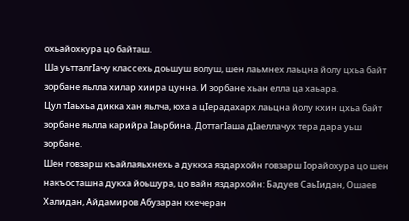охьайохкура цо байташ.
Ша уьтталгIачу классехь доьшуш волуш, шен лаьмнех лаьцна йолу цхьа байт зорбане яьлла хилар хиира цунна. И зорбане хьан елла ца хаьара.
Цул тIаьхьа дикка хан яьлча, юха а цIерадахарх лаьцна йолу кхин цхьа байт зорбане яьлла карийра Iаьрбина. ДоттагIаша дIаеллачух тера дара уьш зорбане.
Шен говзарш къайлаяьхнехь а дуккха яздархойн говзарш Iорайохура цо шен накъосташна дукха йоьшура, цо вайн яздархойн: Бадуев СаьIидан, Ошаев Халидан, Айдамиров Абузаран кхечеран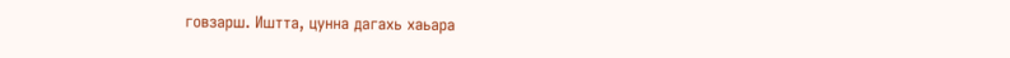говзарш. Иштта, цунна дагахь хаьара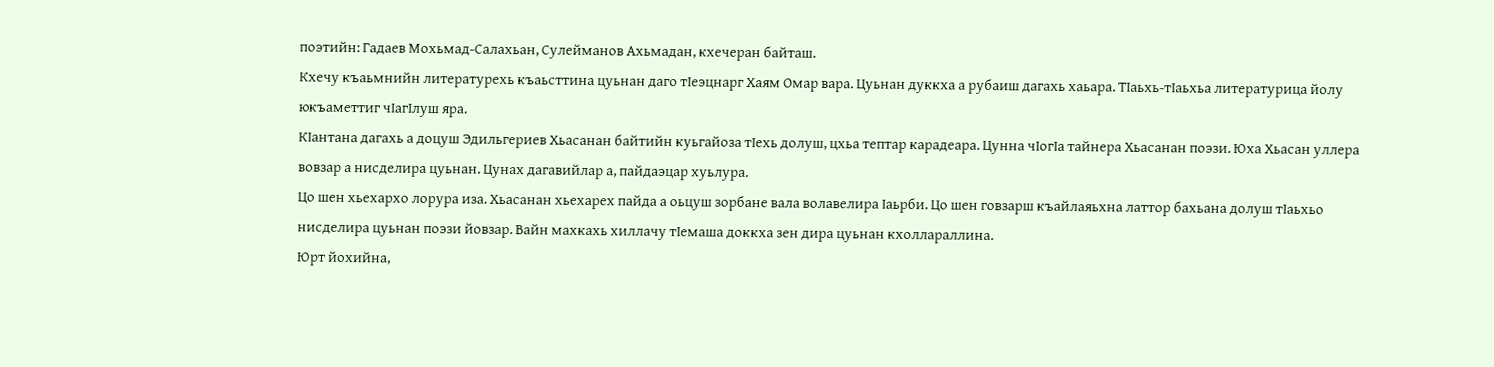поэтийн: Гадаев Мохьмад-Салахьан, Сулейманов Ахьмадан, кхечеран байташ.
Кхечу къаьмнийн литературехь къаьсттина цуьнан даго тIеэцнарг Хаям Омар вара. Цуьнан дуккха а рубаиш дагахь хаьара. ТIаьхь-тIаьхьа литературица йолу юкъаметтиг чIагIлуш яра.
КIантана дагахь а доцуш Эдильгериев Хьасанан байтийн куьгайоза тIехь долуш, цхьа тептар карадеара. Цунна чIогIа тайнера Хьасанан поэзи. Юха Хьасан уллера вовзар а нисделира цуьнан. Цунах дагавийлар а, пайдаэцар хуьлура.
Цо шен хьехархо лорура иза. Хьасанан хьехарех пайда а оьцуш зорбане вала волавелира Iаьрби. Цо шен говзарш къайлаяьхна латтор бахьана долуш тIаьхьо нисделира цуьнан поэзи йовзар. Вайн махкахь хиллачу тIемаша доккха зен дира цуьнан кхоллараллина.
Юрт йохийна,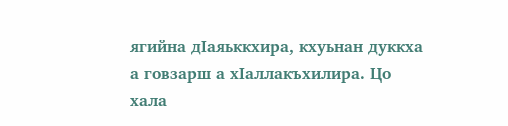ягийна дIаяьккхира, кхуьнан дуккха а говзарш а хIаллакъхилира. Цо хала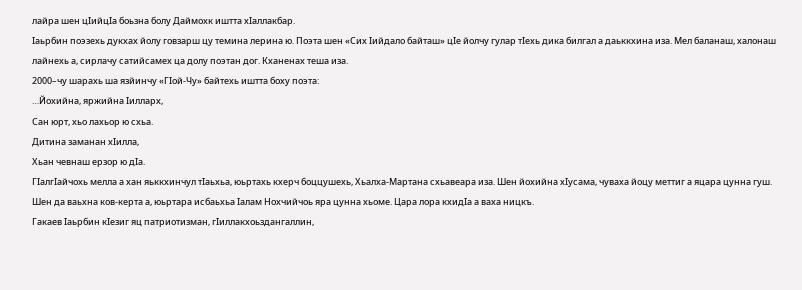лайра шен цIийцIа боьзна болу Даймохк иштта хIаллакбар.
Iаьрбин поэзехь дукхах йолу говзарш цу темина лерина ю. Поэта шен «Сих Iийдало байташ» цIе йолчу гулар тIехь дика билгал а даьккхина иза. Мел баланаш, халонаш лайнехь а, сирлачу сатийсамех ца долу поэтан дог. Кханенах теша иза.
2000–чу шарахь ша язйинчу «ГIой-Чу» байтехь иштта боху поэта:
…Йохийна, яржийна Iилларх,
Сан юрт, хьо лахьор ю схьа.
Дитина заманан хIилла,
Хьан чевнаш ерзор ю дIа.
ГIалгIайчохь мелла а хан яьккхинчул тIаьхьа, юьртахь кхерч боццушехь, Хьалха-Мартана схьавеара иза. Шен йохийна хIусама, чуваха йоцу меттиг а яцара цунна гуш. Шен да ваьхна ков-керта а, юьртара исбаьхьа Iалам Нохчийчоь яра цунна хьоме. Цара лора кхидIа а ваха ницкъ.
Гакаев Iаьрбин кIезиг яц патриотизман, гIиллакхоьздангаллин,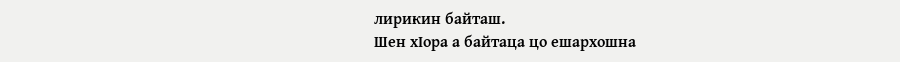лирикин байташ.
Шен хIора а байтаца цо ешархошна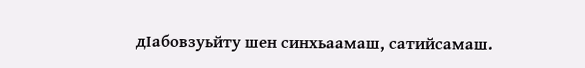дIабовзуьйту шен синхьаамаш, сатийсамаш.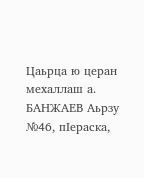Цаьрца ю церан мехаллаш а.
БАНЖАЕВ Аьрзу
№46, пIераска,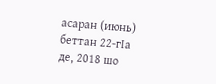асаран (июнь) беттан 22-гIа де, 2018 шо